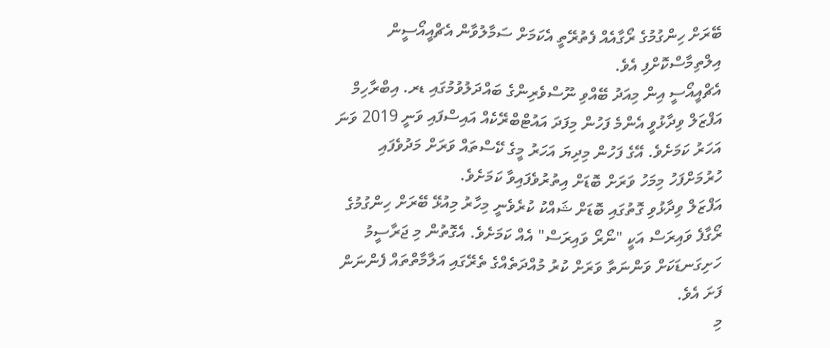ބޭރަށް ހިންގުމުގެ ރޯގާއެއް ފެތުރޭތީ އެކަމަށް ސަމާލުވާން އެޗްއީއޯސީން އިލްތިމާސްކޮށްފި އެވެ.
އެޗްއީއޯސީ އިން މިއަދު ބޭއްވި ނޫސްވެރިންގެ ބައްދަލުވުމުގައި ޑރ. އިބްރާހިމް އަފްޒަލް ވިދާޅުވީ އެންމެ ފަހުން މިފަދަ އައުޓްބްރޭކެއް އައިސްފައި ވަނީ 2019 ވަނަ އަހަރު ކަމަށެވެ. އޭގެ ފަހުން މިދިޔަ އަހަރު މީގެ ކޭސްތައް ވަރަށް މަދުވެފައި ހުރުމަށްފަހު މިމަހު ވަރަށް ބޮޑަށް އިތުރުވެފައިވާ ކަމަށެވެ.
އަފްޒަލް ވިދާޅުވި ގޮތުގައި ބޮޑަށް ޝައްކު ކުރެވެނީ މިހާރު މިއުޅޭ ބޭރަށް ހިންގުމުގެ ރޯގާފެ ވައިރަސް އަކީ "ނޯރޯ ވައިރަސް" އެއް ކަމަށެވެ. އެގޮތުން މި ޖަރާސީމު ހަށިގަނޑަކަށް ވަންނަތާ ވަރަށް ކުރު މުއްދަތެއްގެ ތެރޭގައި އަލާމާތްތައް ފެންނަން ފަށަ އެވެ.
މި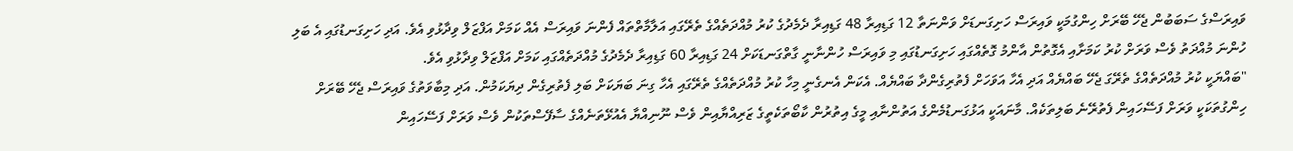ވައިރަސްގެ ސަބަބުން ޖެހޭ ބޭރަށް ހިންގުމަކީ ވައިރަސް ހަށިގަނޑަށް ވަންނަތާ 12 ގަޑިއިރާ 48 ގަޑިއިރާ ދެމެދުގެ ކުރު މުއްދަތެއްގެ ތެރޭގައި އަލާމާތްތައް ފެންނަ ވައިރަސް އެއް ކަމަށް އަފްޒަލް ވިދާޅުވި އެވެ. އަދި ހަށިގަނޑުގައި އެ ބަލި ހުންނަ މުއްދަތު ވެސް ވަރަށް ކުރު ކަމަށާއި އެގޮތުން އާންމު ގޮތެއްގައި ހަށިގަނޑުގައި މި ވައިރަސް ހުންނާނީ ގާތްގަނޑަކަށް 24 ގަޑިއިރާ 60 ގަޑިއިރާ ދެމެދުގެ މުއްދަތެއްގައި ކަމަށް އަފްޒަލް ވިދާޅުވި އެވެ.
"ބައްޔަކީ ކުރު މުއްދަތެއްގެ ތެރޭގަ ޖެހޭ ބައްޔެއް އަދި އެހާ އަވަހަށް ފެތުރިގެންދާ ބައްޔެއް. އެކަން އެނގެނީ މިހާ ކުރު މުއްދަތެއްގެ ތެރޭގައި އެހާ ގިނަ ބަޔަކަށް ބަލި ފެތުރިގެން ދިޔަކަމުން. އަދި މިބާވަތުގެ ވައިރަސް ޖެހޭ ބޭރަށް ހިންގުތަކަކީ ވަރަށް ފަސޭހައިން ފެތުރޭނެ ބަލިތަކެއް. މާނައަކީ އަޅުގަނޑުމެންގެ އަތުންނާއި މީގެ އިތުރުން ކާބޯތަކެތީގެ ޒަރިއްޔާއިން ވެސް ނޫނިއްޔާ އެއުޅޭތަނެއްގެ ސާފޭސްތަކުން ވެސް ވަރަށް ފަސޭހައިން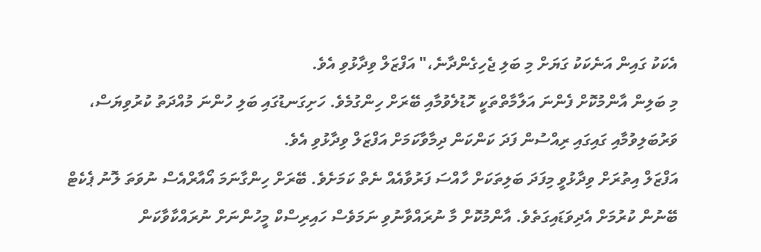އެކަކު ގައިން އަނެކަކު ގަޔަށް މި ބަލި ޖެހިގެންދާނެ،" އަފްޒަލް ވިދާޅުވި އެވެ.
މި ބަލިން އާންމުކޮށް ފެންނަ އަލާމާތްތަކީ ހޮޑުލެވުމާއި ބޭރަށް ހިންގުމެވެ. ހަށިގަނޑުގައި ބަލި ހުންނަ މުއްދަތު ކުރުވިޔަސް، ވަރުބަލިވުމާއި ގައިގައި ރިއްސުން ފަދަ ކަންކަން ދިމާވާކަމަށް އަފްޒަލް ވިދާޅުވި އެވެ.
އަފްޒަލް އިތުރަށް ވިދާޅުވީ މިފަދަ ބަލިތަކަށް ހާއްސަ ފަރުވާއެއް ނެތް ކަމަށެވެ. ބޭރަށް ހިންގާނަމަ އޯއާރްއެސް ނުވަތަ ލޮނު ޕެކެޓް ބޭނުން ކުރުމަށް އެދިވަޑައިގަތެވެ. އާންމުކޮށް މާ ނުރައްވާނުވި ނަމަވެސް ހައިރިސްކް މީހުންނަށް ނުރައްކާވާކަން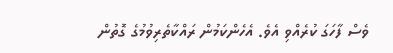ވެސް ފާހަގަ ކުރެއްވި އެވެ. އެހެންކަމުން ރައްކާތެރިވުމުގެ ގޮތުން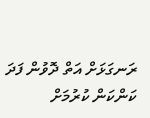ރަނގަޅަށް އަތް ދޮވުން ފަދަ ކަންކަން ކުރުމަށް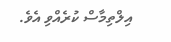އިލްތިމާސް ކުރެއްވި އެވެ.